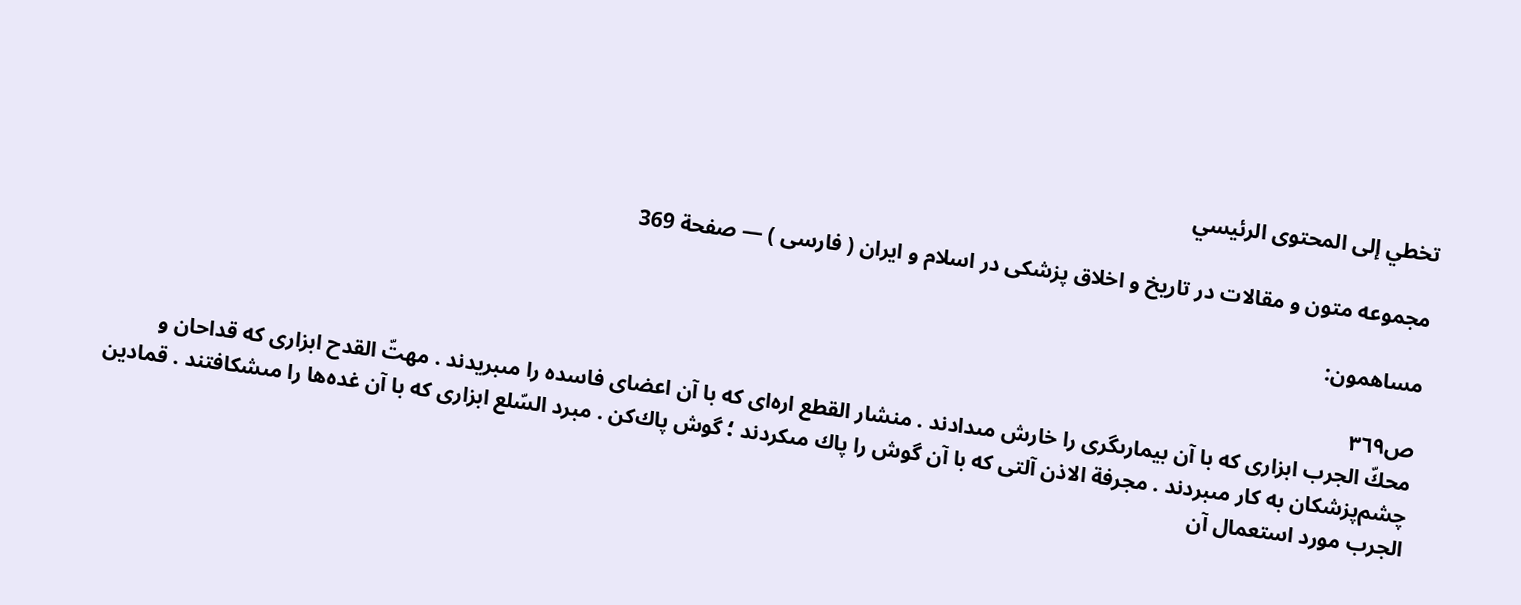تخطي إلى المحتوى الرئيسي

مجموعه متون و مقالات در تاريخ و اخلاق پزشكى در اسلام و ايران ( فارسى ) — صفحة 369

مساهمون:

ص٣٦٩
محكّ الجرب ابزارى كه با آن بيمارىگرى را خارش مىدادند . منشار القطع اره‌اى كه با آن اعضاى فاسده را مىبريدند . مهتّ القدح ابزارى كه قداحان و چشم‌پزشكان به كار مىبردند . مجرفة الاذن آلتى كه با آن گوش را پاك مىكردند ؛ گوش پاك‌كن . مبرد السّلع ابزارى كه با آن غده‌ها را مىشكافتند . قمادين الجرب مورد استعمال آن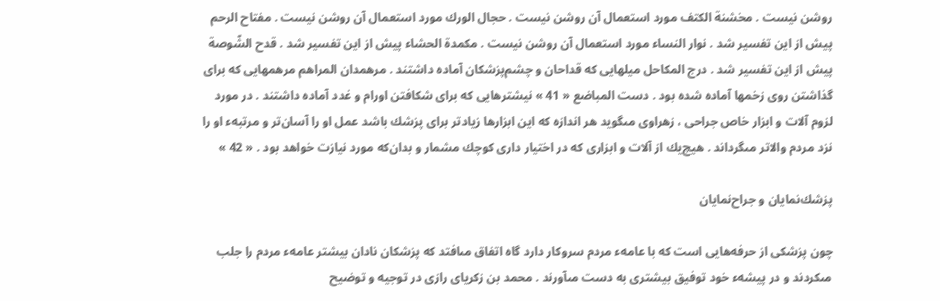روشن نيست . مخشنة الكتف مورد استعمال آن روشن نيست . حجال الورك مورد استعمال آن روشن نيست . مفتاح الرحم پيش از اين تفسير شد . نوار النساء مورد استعمال آن روشن نيست . مكمدة الحشاء پيش از اين تفسير شد . قدح الشّوصة پيش از اين تفسير شد . درج المكاحل ميلهايى كه قداحان و چشم‌پزشكان آماده داشتند . مرهمدان المراهم مرهمهايى كه براى گذاشتن روى زخمها آماده شده بود . دست المباضع « 41 » نيشترهايى كه براى شكافتن اورام و غدد آماده داشتند . در مورد لزوم آلات و ابزار خاص جراحى ، زهراوى مىگويد هر اندازه كه اين ابزارها زيادتر براى پزشك باشد عمل او را آسان‌تر و مرتبهء او را نزد مردم والاتر مىگرداند . هيچ‌يك از آلات و ابزارى كه در اختيار دارى كوچك مشمار و بدان‌كه مورد نيازت خواهد بود . « 42 »

پزشك‌نمايان و جراح‌نمايان

چون پزشكى از حرفه‌هايى است كه با عامهء مردم سروكار دارد گاه اتفاق مىافتد كه پزشكان نادان بيشتر عامهء مردم را جلب مىكردند و در پيشهء خود توفيق بيشترى به دست مىآورند . محمد بن زكرياى رازى در توجيه و توضيح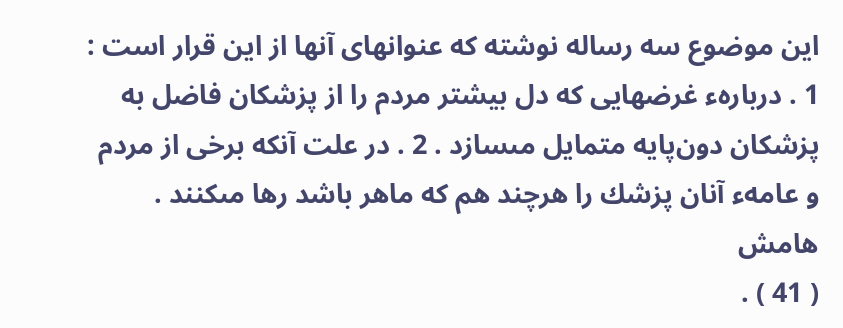اين موضوع سه رساله نوشته كه عنوانهاى آنها از اين قرار است : 1 . دربارهء غرضهايى كه دل بيشتر مردم را از پزشكان فاضل به پزشكان دون‌پايه متمايل مىسازد . 2 . در علت آنكه برخى از مردم و عامهء آنان پزشك را هرچند هم كه ماهر باشد رها مىكنند .
هامش
( 41 ) .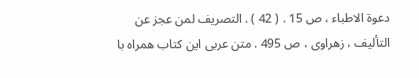دعوة الاطباء ، ص 15 . ( 42 ) . التصريف لمن عجز عن التأليف ، زهراوى ، ص 495 . متن عربى اين كتاب همراه با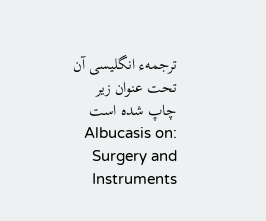ترجمهء انگليسى آن تحت عنوان زير چاپ شده است :Albucasis on Surgery and Instruments